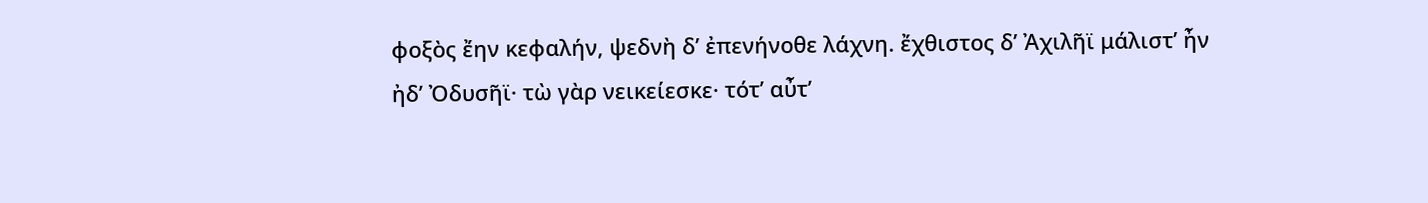φοξὸς ἔην κεφαλήν, ψεδνὴ δʼ ἐπενήνοθε λάχνη. ἔχθιστος δʼ Ἀχιλῆϊ μάλιστʼ ἦν ἠδʼ Ὀδυσῆϊ· τὼ γὰρ νεικείεσκε· τότʼ αὖτʼ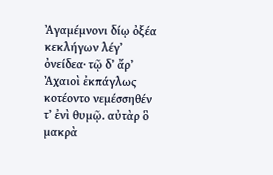Ἀγαμέμνονι δίῳ ὀξέα κεκλήγων λέγʼ ὀνείδεα· τῷ δʼ ἄρʼ Ἀχαιοὶ ἐκπάγλως κοτέοντο νεμέσσηθέν τʼ ἐνὶ θυμῷ. αὐτὰρ ὃ μακρὰ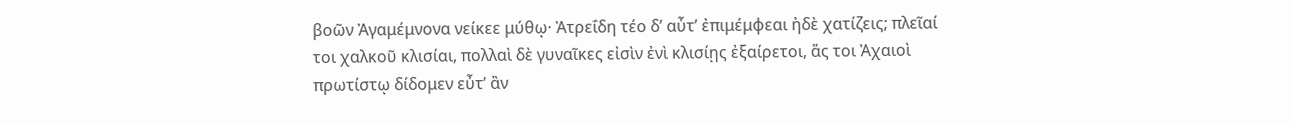βοῶν Ἀγαμέμνονα νείκεε μύθῳ· Ἀτρεΐδη τέο δʼ αὖτʼ ἐπιμέμφεαι ἠδὲ χατίζεις; πλεῖαί τοι χαλκοῦ κλισίαι, πολλαὶ δὲ γυναῖκες εἰσὶν ἐνὶ κλισίῃς ἐξαίρετοι, ἅς τοι Ἀχαιοὶ πρωτίστῳ δίδομεν εὖτʼ ἂν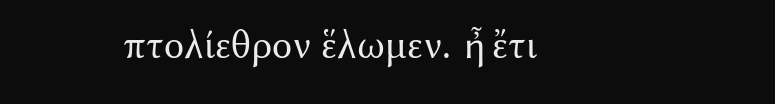πτολίεθρον ἕλωμεν. ἦ ἔτι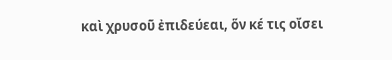καὶ χρυσοῦ ἐπιδεύεαι, ὅν κέ τις οἴσει